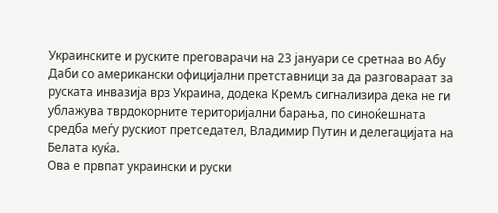Украинските и руските преговарачи на 23 јануари се сретнаа во Абу Даби со американски официјални претставници за да разговараат за руската инвазија врз Украина, додека Кремљ сигнализира дека не ги ублажува тврдокорните територијални барања, по синоќешната средба меѓу рускиот претседател, Владимир Путин и делегацијата на Белата куќа.
Ова е првпат украински и руски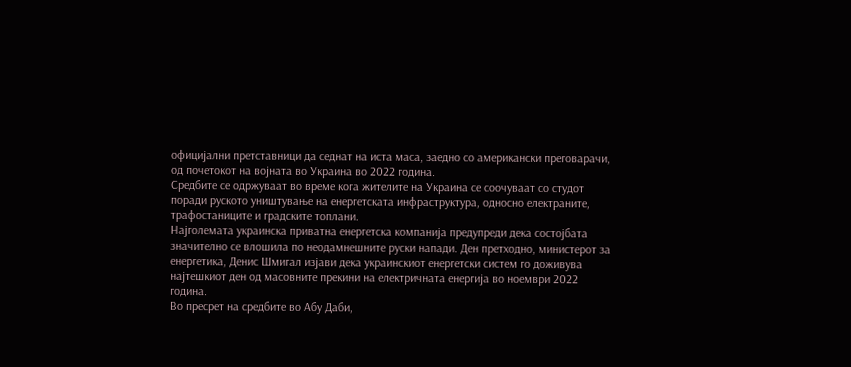официјални претставници да седнат на иста маса, заедно со американски преговарачи, од почетокот на војната во Украина во 2022 година.
Средбите се одржуваат во време кога жителите на Украина се соочуваат со студот поради руското уништување на енергетската инфраструктура, односно електраните, трафостаниците и градските топлани.
Најголемата украинска приватна енергетска компанија предупреди дека состојбата значително се влошила по неодамнешните руски напади. Ден претходно, министерот за енергетика, Денис Шмигал изјави дека украинскиот енергетски систем го доживува најтешкиот ден од масовните прекини на електричната енергија во ноември 2022 година.
Во пресрет на средбите во Абу Даби,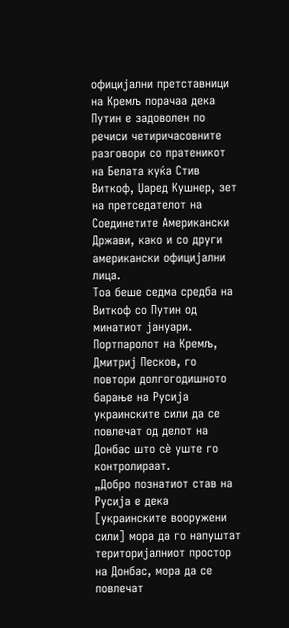официјални претставници на Кремљ порачаа дека Путин е задоволен по речиси четиричасовните разговори со пратеникот на Белата куќа Стив Виткоф, Џаред Кушнер, зет на претседателот на Соединетите Американски Држави, како и со други американски официјални лица.
Тоа беше седма средба на Виткоф со Путин од минатиот јануари.
Портпаролот на Кремљ, Дмитриј Песков, го повтори долгогодишното барање на Русија украинските сили да се повлечат од делот на Донбас што сè уште го контролираат.
„Добро познатиот став на Русија е дека [украинските вооружени сили] мора да го напуштат територијалниот простор на Донбас, мора да се повлечат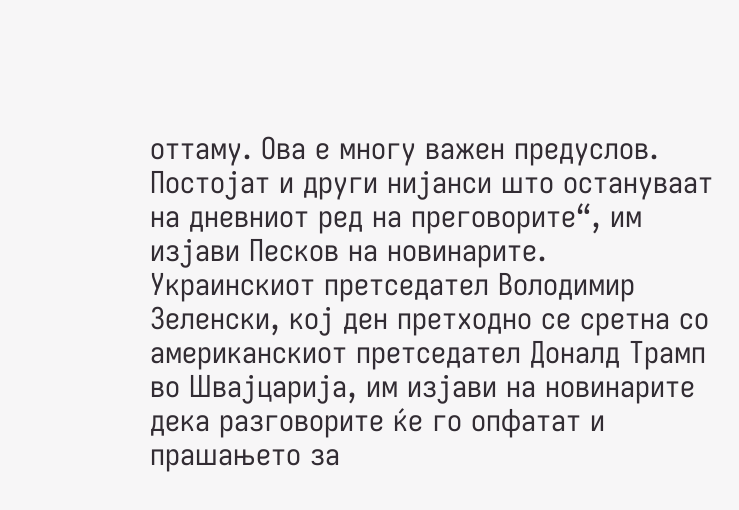оттаму. Ова е многу важен предуслов. Постојат и други нијанси што остануваат на дневниот ред на преговорите“, им изјави Песков на новинарите.
Украинскиот претседател Володимир Зеленски, кој ден претходно се сретна со американскиот претседател Доналд Трамп во Швајцарија, им изјави на новинарите дека разговорите ќе го опфатат и прашањето за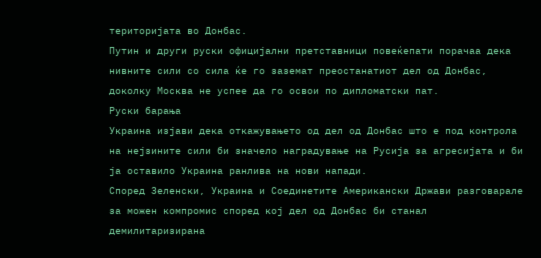територијата во Донбас.
Путин и други руски официјални претставници повеќепати порачаа дека нивните сили со сила ќе го заземат преостанатиот дел од Донбас, доколку Москва не успее да го освои по дипломатски пат.
Руски барања
Украина изјави дека откажувањето од дел од Донбас што е под контрола на нејзините сили би значело наградување на Русија за агресијата и би ја оставило Украина ранлива на нови напади.
Според Зеленски, Украина и Соединетите Американски Држави разговарале за можен компромис според кој дел од Донбас би станал демилитаризирана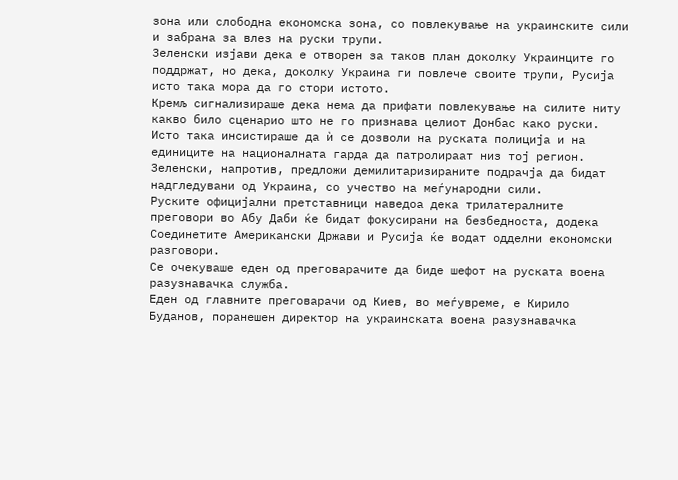зона или слободна економска зона, со повлекување на украинските сили и забрана за влез на руски трупи.
Зеленски изјави дека е отворен за таков план доколку Украинците го поддржат, но дека, доколку Украина ги повлече своите трупи, Русија исто така мора да го стори истото.
Кремљ сигнализираше дека нема да прифати повлекување на силите ниту какво било сценарио што не го признава целиот Донбас како руски. Исто така инсистираше да ѝ се дозволи на руската полиција и на единиците на националната гарда да патролираат низ тој регион.
Зеленски, напротив, предложи демилитаризираните подрачја да бидат надгледувани од Украина, со учество на меѓународни сили.
Руските официјални претставници наведоа дека трилатералните преговори во Абу Даби ќе бидат фокусирани на безбедноста, додека Соединетите Американски Држави и Русија ќе водат одделни економски разговори.
Се очекуваше еден од преговарачите да биде шефот на руската воена разузнавачка служба.
Еден од главните преговарачи од Киев, во меѓувреме, е Кирило Буданов, поранешен директор на украинската воена разузнавачка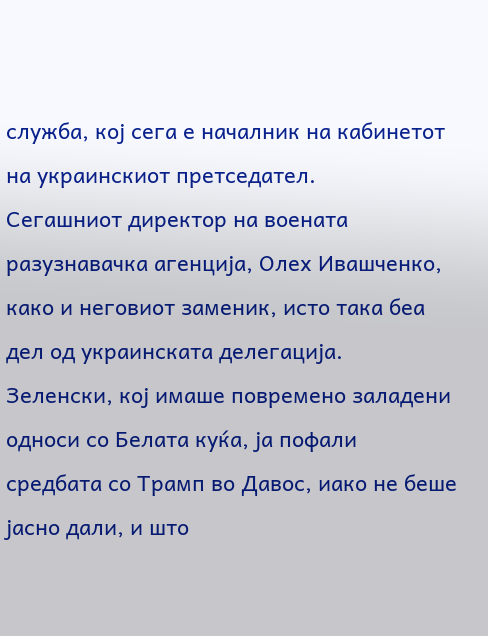служба, кој сега е началник на кабинетот на украинскиот претседател.
Сегашниот директор на воената разузнавачка агенција, Олех Ивашченко, како и неговиот заменик, исто така беа дел од украинската делегација.
Зеленски, кој имаше повремено заладени односи со Белата куќа, ја пофали средбата со Трамп во Давос, иако не беше јасно дали, и што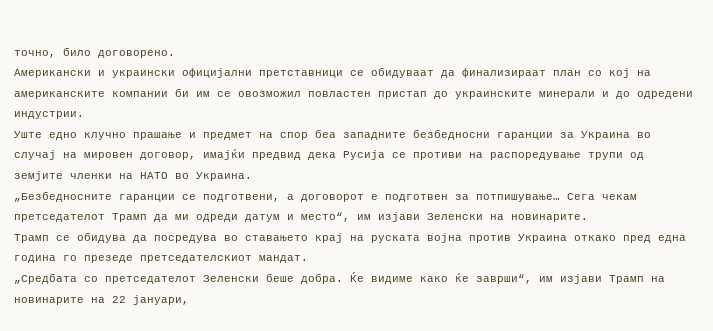точно, било договорено.
Американски и украински официјални претставници се обидуваат да финализираат план со кој на американските компании би им се овозможил повластен пристап до украинските минерали и до одредени индустрии.
Уште едно клучно прашање и предмет на спор беа западните безбедносни гаранции за Украина во случај на мировен договор, имајќи предвид дека Русија се противи на распоредување трупи од земјите членки на НАТО во Украина.
„Безбедносните гаранции се подготвени, а договорот е подготвен за потпишување… Сега чекам претседателот Трамп да ми одреди датум и место“, им изјави Зеленски на новинарите.
Трамп се обидува да посредува во ставањето крај на руската војна против Украина откако пред една година го презеде претседателскиот мандат.
„Средбата со претседателот Зеленски беше добра. Ќе видиме како ќе заврши“, им изјави Трамп на новинарите на 22 јануари,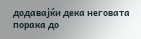додавајќи дека неговата порака до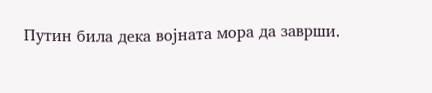Путин била дека војната мора да заврши.